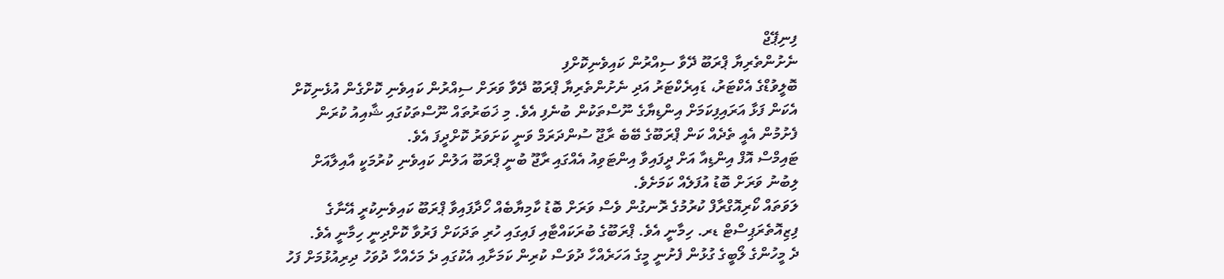ފިނިޕޭޖް
ނެށުންތެރިޔާ ޕްރަބޫ ދޭވާ ސިއްރުން ކައިވެނިކޮށްފި
ބޮލީވުޑްގެ އެކްޓަރު، ޑައިރެކްޓަރު އަދި ނެށުންތެރިޔާ ޕްރަބޫ ދޭވާ ވަރަށް ސިއްރުން ކައިވެނި ކޮށްގެން އުޅެނިކޮށް އެކަން ފަޅާ އަރައިފިކަމަށް އިންޑިޔާގެ ނޫސްތަކުން ބުނެފި އެވެ. މި ޚަބަރުތައް ނޫސްތަކުގައި ޝާއިއު ކުރަން ފެށުމުން އެއީ ތެދެއް ކަން ޕްރަބޫގެ ބޭބެ ރާޖޫ ސުންދަރަމް ވަނީ ކަށަވަރު ކޮށްދީފަ އެވެ.
ޓައިމްސް އޮފް އިންޑިއާ އަށް ދީފައިވާ އިންޓަވިއު އެއްގައި ރާޖޫ ބުނީ ޕްރަބޫ އަލުން ކައިވެނި ކުރުމަކީ އާއިލާއަށް ލިބުނު ވަރަށް ބޮޑު އުފަލެއް ކަމަށެވެ.
ލަވަތައް ކޯރިއޮގްރާފް ކުރުމުގެ ރޮނގުން ވެސް ވަރަށް ބޮޑު ކާމިޔާބެއް ހޯދާފައިވާ ޕްރަބޫ ކައިވެނިކުރީ އޭނާގެ ފިޒިއޮތެރަޕިސްޓް ޑރ. ހިމާނީ އެވެ. ޕްރަބޫގެ ބުރަކައްޓާއި ފައިގައި ހުރި ތަދަކަށް ފަރުވާ ކޮށްދިނީ ހިމާނީ އެވެ.
ދެ މީހުންގެ ލޯބީގެ ގުޅުން ފެށުނީ މީގެ އަހަރެއްހާ ދުވަސް ކުރިން ކަމަށާއި އެކުގައި ދެ މަހެއްހާ ދުވަހު ދިރިއުޅުމަށް ފަހު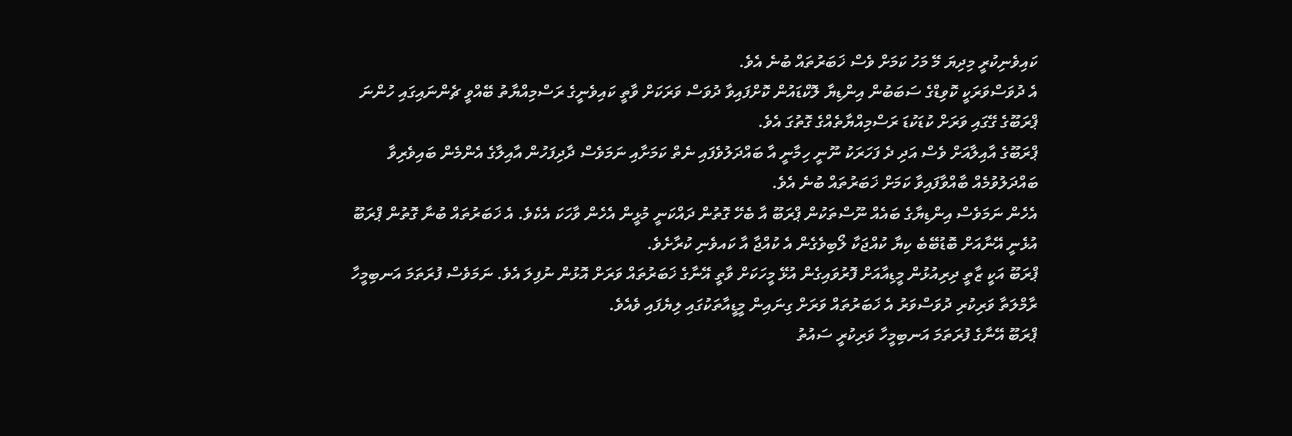ކައިވެނިކުރީ މިދިޔަ މޭ މަހު ކަމަށް ވެސް ޚަބަރުތައް ބުނެ އެވެ.
އެ ދުވަސްވަރަކީ ކޮވިޑްގެ ސަބަބުން އިންޑިޔާ ލޮކްޑައުން ކޮށްފައިވާ ދުވަސް ވަރަކަށް ވާތީ ކައިވެނީގެ ރަސްމިއްޔާތު ބޭއްވީ ޗެންނައިގައި ހުންނަ ޕްރަބޫގެ ގޭގައި ވަރަށް ކުޑަކުޑަ ރަސްމިއްޔާތެއްގެ ގޮތުގަ އެވެ.
ޕްރަބޫގެ އާއިލާއަށް ވެސް އަދި ދެ ފަހަރަކު ނޫނީ ހިމާނީ އާ ބައްދަލުވެފައި ނެތް ކަމަށާއި ނަމަވެސް ދާދިފަހުން އާއިލާގެ އެންމެން ބައިވެރިވާ ބައްދަލުވުމެއް ބާއްވާފައިވާ ކަމަށް ޚަބަރުތައް ބުނެ އެވެ.
އެހެން ނަމަވެސް އިންޑިޔާގެ ބައެއް ނޫސްތަކުން ޕްރަބޫ އާ ބެހޭ ގޮތުން ދައްކަނީ މުޅީން އެހެން ވާހަކަ އެކެވެ. އެ ޚަބަރުތައް ބުނާ ގޮތުން ޕްރަބޫ އުޅެނީ އޭނާއަށް ބޮޑުބޭބެ ކިޔާ ކުއްޖަކާ ލޯބިވެގެން އެ ކުއްޖާ އާ ކައވެނި ކުރާށެވެ.
ޕްރަބޫ އަކީ ޒާތީ ދިރިއުޅުން މީޑިއާއަށް ފޮރުވައިގެން އުޅޭ މީހަކަށް ވާތީ އޭނާގެ ޚަބަރުތައް ވަރަށް އޮޅުން ނުފިލަ އެވެ. ނަމަވެސް ފުރަތަމަ އަނބިމީހާ ރާމްލަތާ ވަރިކުރި ދުވަސްވަރު އެ ޚަބަރުތައް ވަރަށް ގިނައިން މީޑީއާތަކުގައި ލިޔެފައި ވެއެވެ.
ޕްރަބޫ އޭނާގެ ފުރަތަމަ އަނބިމީހާ ވަރިކުރީ ސައުތު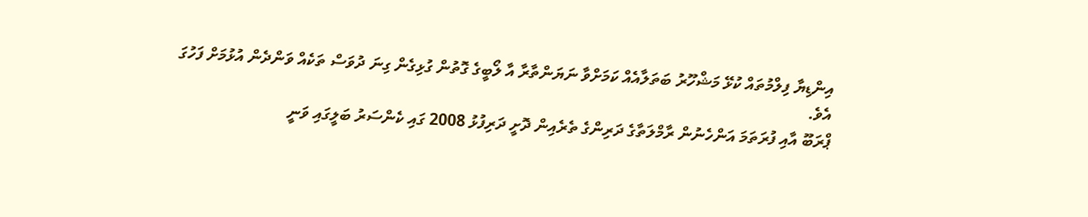އިންޑިޔާ ފިލްމުތައް ކުޅޭ މަޝްހޫރު ބަތަލާއެއް ކަމަށްވާ ނަޔަންތާރާ އާ ލޯބީގެ ގޮތުން ގުޅިގެން ގިނަ ދުވަސް ތަކެއް ވަންދެން އުޅުމަށް ފަހުގަ އެވެ.
ޕްރަބޫ އާއި ފުރަތަމަ އަންހެނުން ރާމްލަތާގެ ދަރިންގެ ތެރެއިން ދޮށީ ދަރިފުޅު 2008 ގައި ކެންސަރު ބަލީގައި ވަނީ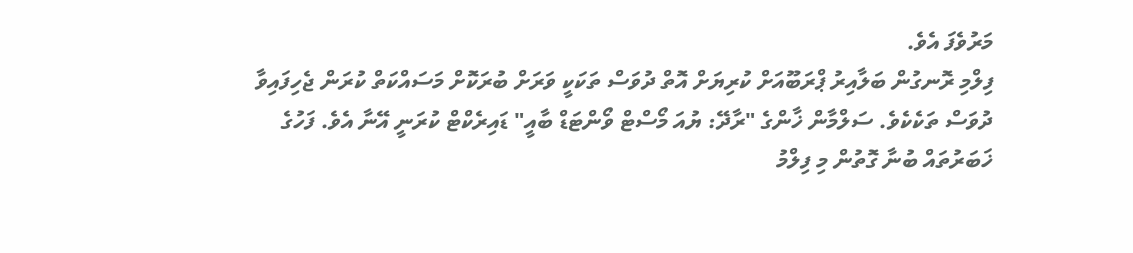މަރުވެފަ އެވެ.
ފިލްމި ރޮނގުން ބަލާއިރު ޕްރަބޫއަށް ކުރިޔަށް އޮތް ދުވަސް ތަކަކީ ވަރަށް ބުރަކޮށް މަސައްކަތް ކުރަން ޖެހިފައިވާ ދުވަސް ތަކެކެވެ. ސަލްމާން ޚާންގެ "ރާދޭ: ޔުއަ މޯސްޓް ވޯންޓަޑް ބާއީ" ޑައިރެކްޓް ކުރަނީ އޭނާ އެވެ. ފަހުގެ ޚަބަރުތައް ބުނާ ގޮތުން މި ފިލްމު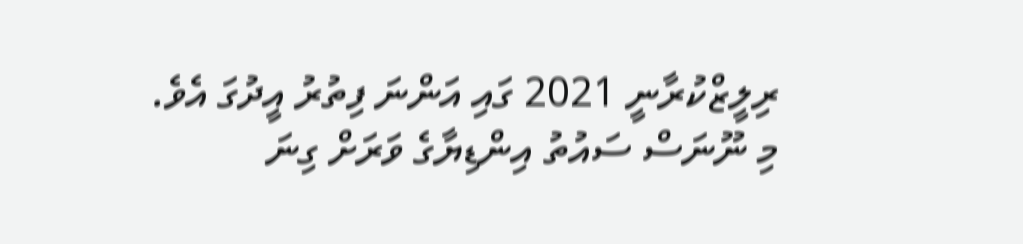ރިލީޒްކުރާނީ 2021 ގައި އަންނަ ފިތުރު އީދުގަ އެވެ.
މި ނޫނަސް ސައުތު އިންޑިޔާގެ ވަރަށް ގިނަ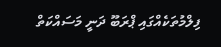ފިލްމުތަކެއްގައި ޕްރަބޫ ދަނީ މަސައްކަތް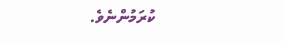ކުރަމުންނެވެ.